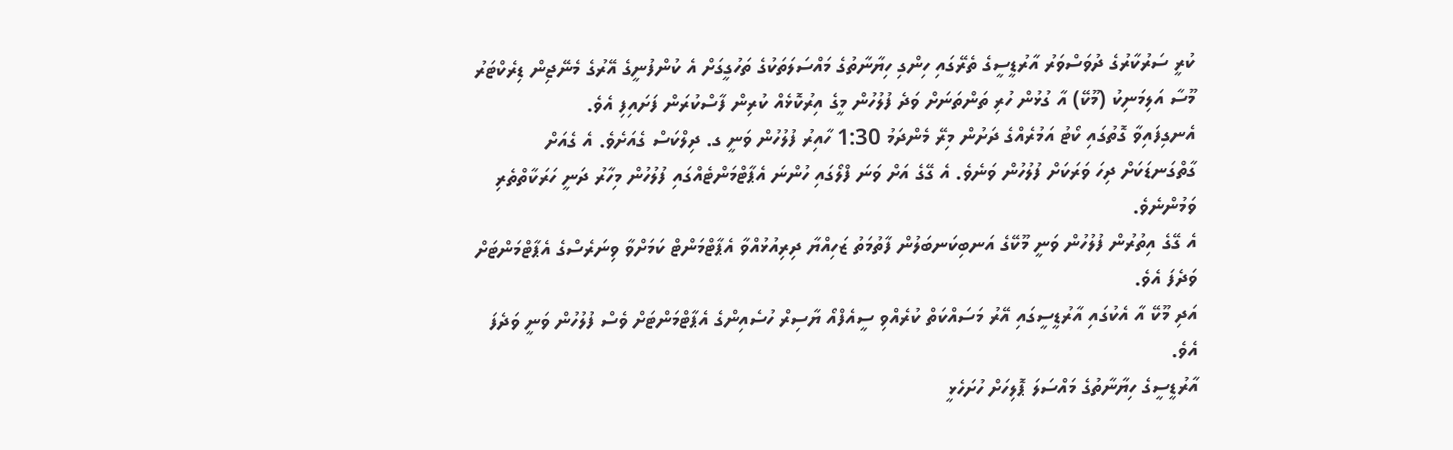ކުރީ ސަރުކާރުގެ ދުވަސްވަރު އާރުޑީސީގެ ތެރޭގައި ހިންގި ހިޔާނާތުގެ މައްސަލަތަކުގެ ތަހުގީގަށް އެ ކުންފުނީގެ އޭރުގެ މެނޭޖިން ޑިރެކްޓަރު މޫސާ އަލިމަނިކު (މޫކޭ) އާ ގުޅުން ހުރި ތަންތަނަށް ވަދެ ފުލުހުން މީގެ އިރުކޮޅެއް ކުރިން ފާސްކުރަން ފަށައިފި އެވެ.
އެނގިފައިވާ ގޮތުގައި ކޯޓު އަމުރެއްގެ ދަށުން މިރޭ މެންދަމު 1:30 ހާއިރު ފުލުހުން ވަނީ ގ. ދިލްކަސް ގެއަށެވެ. އެ ގެއަށް ގާތްގަނޑަކަށް ދިހަ ވަރަކަށް ފުލުހުން ވަނެވެ. އެ ގޭގެ އަށް ވަނަ ފްލޯގައި ހުންނަ އެޕާޓްމަންޓެއްގައި ފުލުހުން މިހާރު ދަނީ ހަރަކާތްތެރި ވަމުންނެވެ.
އެ ގޭގެ އިތުރުން ފުލުހުން ވަނީ މޫކޭގެ އަނބިކަނބަލުން ފާތުމަތު ޒަހިއްޔާ ދިރިއުޅުއްވާ އެޕާޓްމަންޓް ކަމަށްވާ ވިނަރެސްގެ އެޕާޓްމަންޓަށް ވަދެފަ އެވެ.
އަދި މޫކޭ އާ އެކުގައި އާރުޑީސީގައި އޭރު މަސައްކަތް ކުރެއްވި ސީއެފްއޯ ޔާސިރް ހުސެއިންގެ އެޕާޓްމަންޓަށް ވެސް ފުލުހުން ވަނީ ވަދެފަ އެވެ.
އާރުޑީސީގެ ހިޔާނާތުގެ މައްސަލަ ޕޮލިހަށް ހުށަހެޅީ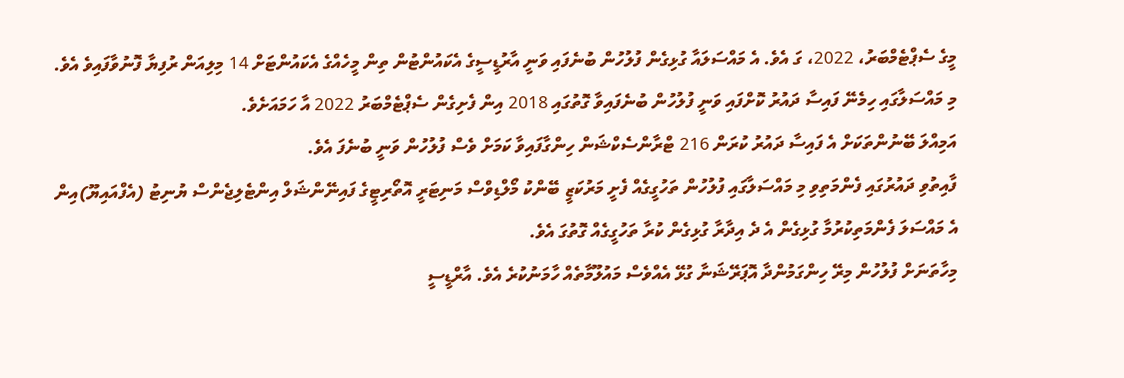މީގެ ސެޕްޓެމްބަރު، 2022، ގަ އެވެ. އެ މައްސަލައާ ގުޅިގެން ފުލުހުން ބުނެފައި ވަނީ އާރުޑީސީގެ އެކައުންޓުން ތިން މީހެއްގެ އެކައުންޓަށް 14 މިލިއަން ރުފިޔާ ފޮނުވާފައިވެ އެވެ.
މި މައްސަލާގައި ހިމެނޭ ފައިސާ ދައުރު ކޮށްފައި ވަނީ ފުލުހުން ބުނެފައިވާ ގޮތުގައި 2018 އިން ފެށިގެން ސެޕްޓެމްބަރު 2022 އާ ހަމައަށެވެ.
އަމިއްލަ ބޭނުންތަކަށް އެ ފައިސާ ދައުރު ކުރަން 216 ޓްރާންސެކްޝަން ހިންގާފައިވާ ކަމަށް ވެސް ފުލުހުން ވަނީ ބުނެފަ އެވެ.
ފާއިތުވި ދައުރުގައި ފެންމަތިވި މި މައްސަލާގައި ފުލުހުން ތަހުގީގެއް ފެށީ މަރުކަޒީ ބޭންކު މޯލްޑިވްސް މަނިޓަރީ އޮތޯރިޓީގެ ފައިނޭންޝަލް އިންޓެލިޖެންސް ޔުނިޓު (އެފްއައިޔޫ)އިން އެ މައްސަލަ ފެންމަތިކުރުމާ ގުޅިގެން އެ ދެ އިދާރާ ގުޅިގެން ކުރާ ތަހުގީގެއް ގޮތުގަ އެވެ.
މިހާތަނަށް ފުލުހުން މިރޭ ހިންގަމުންދާ އޮޕަރޭޝަނާ ގުޅޭ އެއްވެސް މައުލޫމާތެއް ހާމަނުކުރެ އެވެ. އާރްޑީސީ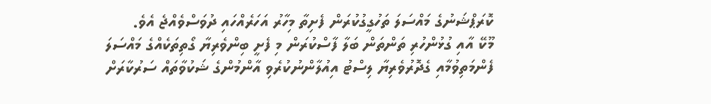ކޮރަޕްޝަނުގެ މައްސަލަ ތަހުގީގުކުރަން ފެށިތާ މިހާރު އަހަރެއްހައި ދުވަސްވެއްޖެ އެވެ.
މޫކޭ އާއި ގުޅުންހުރި ތަންތަން ބަލާ ފާސްކުރަން މި ފެށީ ބިންވެރިޔާ ގޯތިތަކެއްގެ މައްސަލަ ފެންމަތިވުމާއި ގެދޮރުވެރިޔާ ލިސްޓު އިއުލާންނުކުރެވި އާންމުންގެ ޝަކުވާތައް ސަރުކާރަށް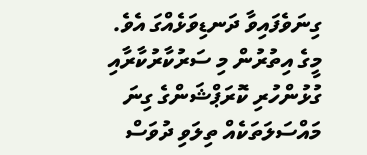ގިނަވެފައިވާ ދަނޑިވަޅެއްގަ އެވެ.
މީގެ އިތުރުން މި ސަރުކާރުކާރާއި ގުޅުންހުރި ކޮރަޕްޝަންގެ ގިނަ މައްސަލަތަކެއް ތިލަވި ދުވަސް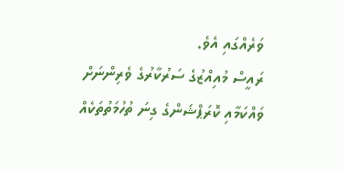ވަރެއްގައި އެވެ.
ރައީސް މުއިއްޒުގެ ސަރުކާރުގެ ވެރިންނަށް ވައްކަމާއި ކޮރަޕްޝަންގެ ގިނަ ތުހުމަތުތަކެއް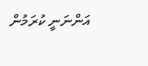އަންނަނީ ކުރަމުން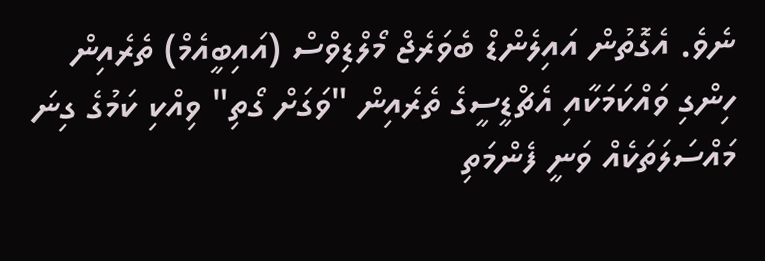ނެވެ. އެގޮތުން އައިލެންޑް ބެވަރެޖް މޯލްޑިވްސް (އައިބީއެމް) ތެރެއިން ހިންގި ވައްކަމަކާއި އެޗްޑީސީގެ ތެރެއިން "ވަގަށް ގޯތި" ވިއްކި ކަމުގެ ގިނަ މައްސަލަތަކެއް ވަނީ ފެންމަތި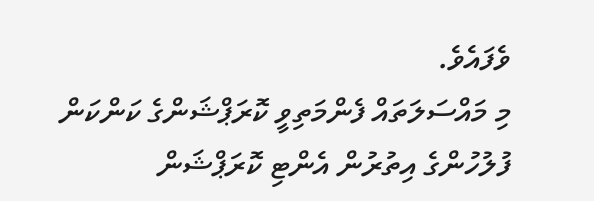ވެފައެވެ.
މި މައްސަލަތައް ފެންމަތިވީ ކޮރަޕްޝަންގެ ކަންކަން ފުލުހުންގެ އިތުރުން އެންޓި ކޮރަޕްޝަން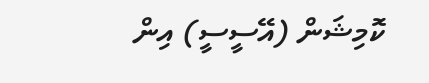ކޮމިޝަން (އޭސީސީ) އިން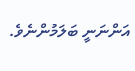އަންނަނީ ބަލަމުންނެވެ.